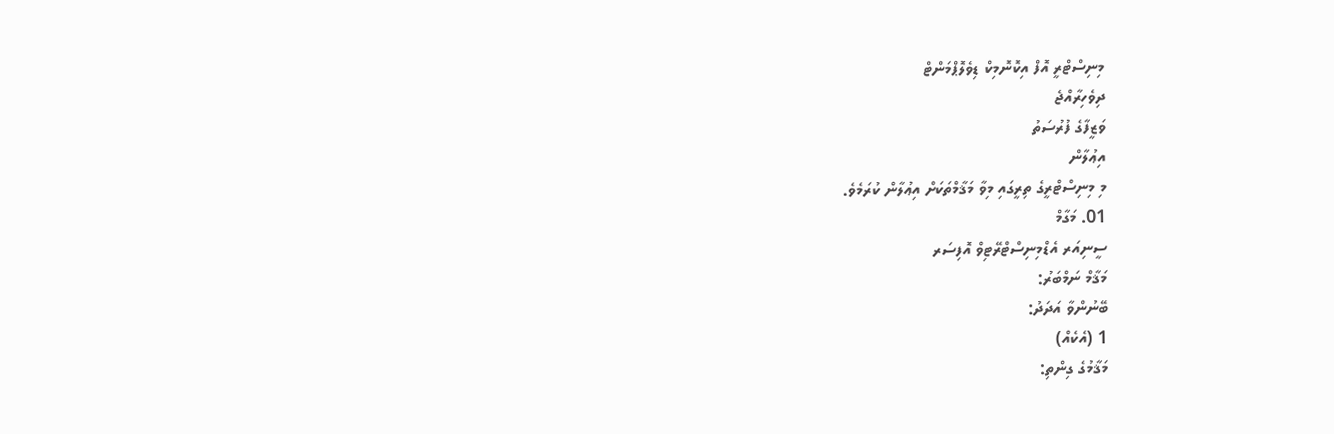މިނިސްޓްރީ އޮފް އިކޮނޮމިކް ޑިވެލޮޕްމަންޓް
ދިވެހިރާއްޖެ
ވަޒީފާގެ ފުރުސަތު
އިޢުލާން
މި މިނިސްޓްރީގެ ތިރީގައި މިވާ މަޤާމްތަކަށް އިޢުލާން ކުރަމެވެ.
01. މަގާމް
ސީނިއަރ އެޑްމިނިސްޓްރޭޓިވް އޮފިސަރ
މަޤާމް ނަމްބަރު:
ބޭނުންވާ އަދަދު:
1 (އެކެއް)
މަޤާމުގެ ގިންތި: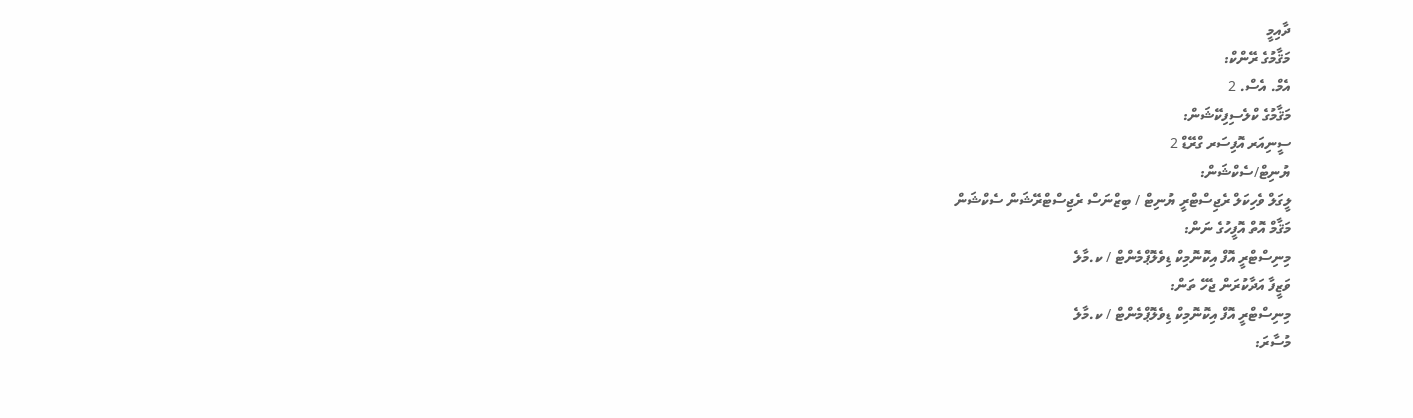ދާއިމީ
މަޤާމުގެ ރޭންކް:
އެމް. އެސް. 2
މަޤާމުގެ ކްލެސިފިކޭޝަން:
ސީނިއަރ އޮފިސަރ ގްރޭޑް 2
ޔުނިޓް/ސެކްޝަން:
ލީގަލް ވެހިކަލް ރެޖިސްޓްރީ ޔުނިޓް / ބިޒްނަސް ރެޖިސްޓްރޭޝަން ސެކްޝަން
މަޤާމް އޮތް އޮފީހުގެ ނަން:
މިނިސްޓްރީ އޮފް އިކޮނޮމިކް ޑިވެލޮޕްމެންޓް / ކ.މާލެ
ވަޒީފާ އަދާކުރަން ޖެހޭ ތަން:
މިނިސްޓްރީ އޮފް އިކޮނޮމިކް ޑިވެލޮޕްމެންޓް / ކ.މާލެ
މުސާރަ: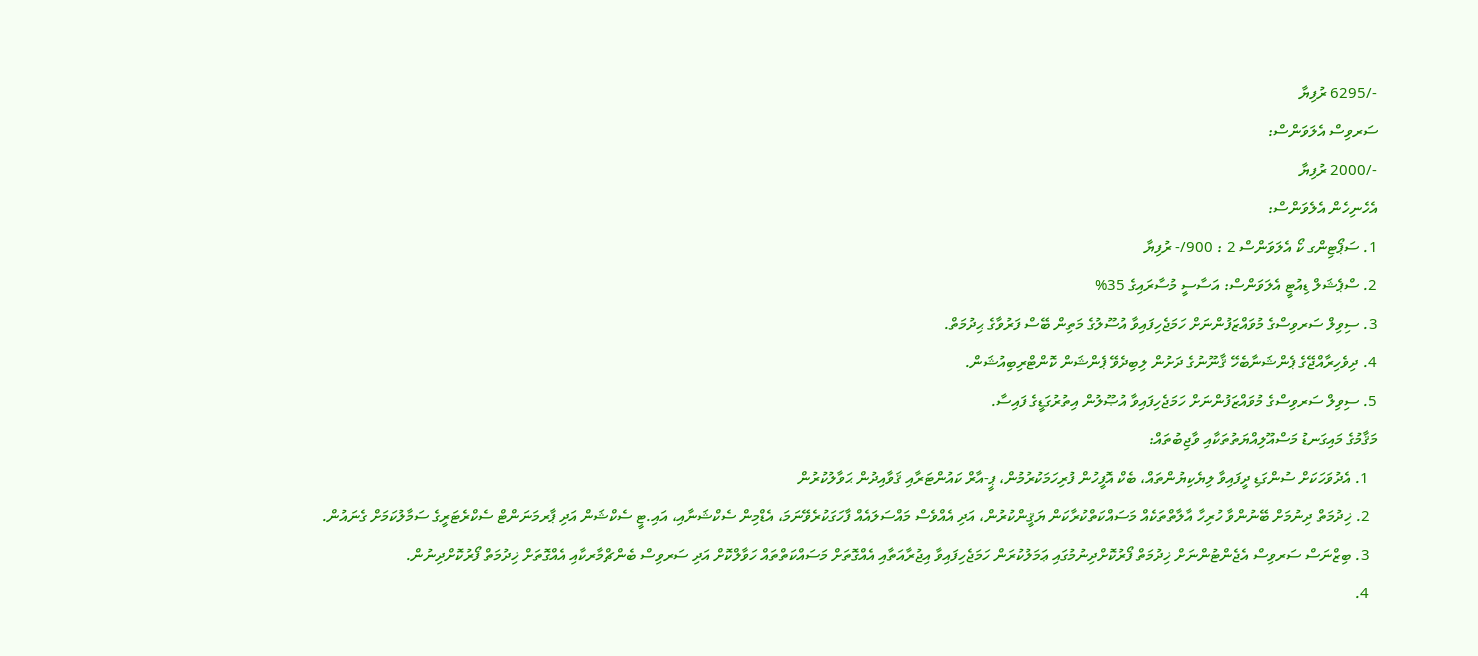-/6295 ރުފިޔާ
ސަރވިސް އެލަވަންސް:
-/2000 ރުފިޔާ
އެހެނިހެން އެލެވަންސް:
1. ސަޕޯޓިންގ ކޯ އެލަވަންސް 2 : 900/- ރުފިޔާ
2. ސްޕެޝަލް ޑިއުޓީ އެލަވަންސް: އަސާސީ މުސާރައިގެ 35%
3. ސިވިލް ސަރވިސްގެ މުވައްޒަފުންނަށް ހަމަޖެހިފައިވާ އުސޫލުގެ މަތިން ބޭސް ފަރުވާގެ ޙިދުމަތް.
4. ދިވެހިރާއްޖޭގެ ޕެންޝަނާބެހޭ ޤާނޫނުގެ ދަށުން ލިބިދެވޭ ޕެންޝަން ކޮންޓްރިބިއުޝަން.
5. ސިވިލް ސަރވިސްގެ މުވައްޒަފުންނަށް ހަމަޖެހިފައިވާ އުޞޫލުން އިތުރުގަޑީގެ ފައިސާ.
މަޤާމުގެ މައިގަނޑު މަސްއޫލިއްޔަތުތަކާއި ވާޖިބުތައް:
  1. އެދުވަހަކަށް ސުންގަޑި ދީފައިވާ ލިޔެކިޔުންތައް، ބެކް އޮފީހުން ފުރިހަމަކުރުމުން، ޕީ-އާރް ކައުންޓަރާއި ޤަވާއިދުން ޙަވާލުކުރުން
  2. ޚިދުމަތް ދިނުމަށް ބޭނުންވާ ހުރިހާ އާލާތްތަކެއް މަސައްކަތްކުރާކަން ޔަޤީންކުރުން، އަދި އެއްވެސް މައްސަލައެއް ފާހަގަކުރެވޭނަމަ، އެޑްމިން ސެކްޝަނާއި، އައި.ޓީ ސެކްޝަން އަދި ޕާރމަނަންޓް ސެކްރެޓަރީގެ ސަމާލުކަމަށް ގެނައުން.
  3. ބިޒްނަސް ސަރވިސް އެޖެންޓުންނަށް ޚިދުމަތް ފޯރުކޮށްދިނުމުގައި ޢަމަލުކުރަން ހަމަޖެހިފައިވާ އިޖުރާއަތާއި އެއްގޮތަށް މަސައްކަތްތައް ހަވާލްކޮށް އަދި ސަރވިސް ބެންޗްމާރކާއި އެއްގޮތަށް ޚިދުމަތް ފޯރުކޮށްދިނުން.
  4.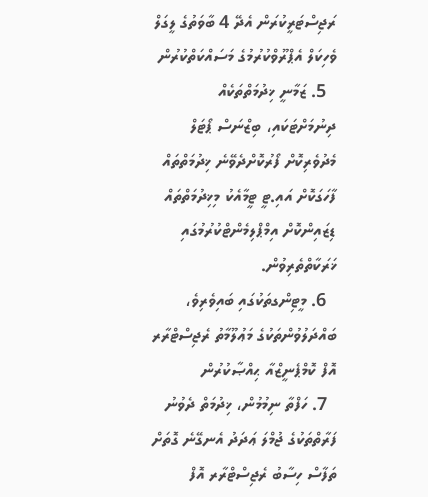ރަޖިސްޓަރީކުރަން އެދޭ 4 ބާވަތުގެ ލީގަލް ވެހިކަލް އެޕްރޫވްކުރުމުގެ މަސައްކަތްކުރުން
  5. ޒަމާނީ ޚިދުމަތްތަކެއް ދިނުމަށްޓަކައި، ބިޒްނަސް ޕޯޓަލް މެދުވެރިކޮށް ފޯރުކޮށްދެވޭނެ ޚިދުމަތްތައް ފާހަގަކޮށް އައި.ޓީ ޓީމާއެކު މިޚިދުމަތްތައް ޑިޒައިންކޮށް އިމްޕްލިމެންޓްކުރުމުގައި ޚަރަކާތްތެރިވުން.
  6. މީޓިންގތަކުގައި ބައިވެރިވެ، ބައްދަލުވުންތަކުގެ މަޢުލޫމާތު ރެޖިސްޓްރާރ އޮފް ކޮމްޕެނީޒްއާ ޙިއްޞާކުރުން
  7. ހަފްތާ ނިމުމުން، ޚިދުމަތް ދެވުނު ފަރާތްތަކުގެ ޖުމްލަ ޢަދަދު އެނގޭނެ ގޮތަށް ތަފާސް ހިސާބު ރެޖިސްޓްރާރ އޮފް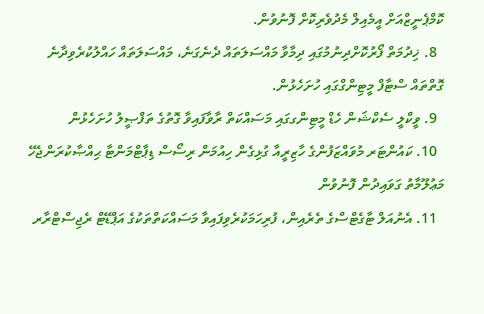ކޮމްޕެނީޒްއަށް އީމެއިލް މެދުވެރިކޮށް ފޮނުވުން.
  8. ޚިދުމަތް ފޯރުކޮށްދިނުމުގައި ދިމާވާ މައްސަލަތައް ދެނެގަނެ، މައްސަލަތައް ހައްލުކުރެވިދާނެ ގޮތްތައް ސްޓާފް މީޓިންގްގައި ހުށަހެޅުން.
  9. ވީކްލީ ސެކްޝަން ހެޑް މީޓިންގގައި މަސައްކަތް ރާވާފައިވާ ގޮތުގެ ތަފްޞީލު ހުށަހެޅުން
  10. ކައުންޓަރ މުވައްޒަފުންގެ ހާޒިރީއާ ގުޅިގެން ހިއުމަން ރިސޯސް ޑިޕާޓްމަންޓާ ޙިއްޞާކުރަންޖެހޭ މަޢުލޫމާތު ގަވައިދުން ފޮނުވުން
  11. އެނުއަލް ޓާގެޓްސްގެ ތެރެއިން، ފުރިހަމަކުރެވިފައިވާ މަސައްކަތްތަކުގެ އަޕްޑޭޓް ރެޖިސްޓްރާރ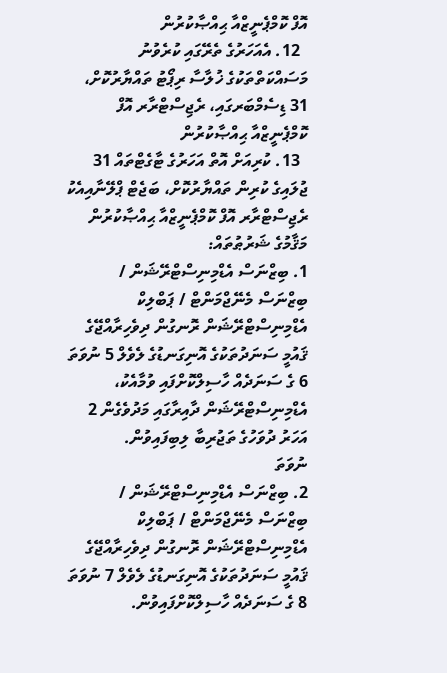އޮފް ކޮމްޕެނީޒްއާ ޙިއްޞާކުރުން
  12. އެއަހަރުގެ ތެރޭގައި ކުރެވުނު މަސައްކަތްތަކުގެ ޚުލާސާ ރިޕޯޓު ތައްޔާރުކޮށް، 31 ޑިސެމްބަރގައި، ރެޖިސްޓްރާރ އޮފް ކޮމްޕެނީޒްއާ ޙިއްޞާކުރުން
  13. ކުރިއަށް އޮތް އަހަރުގެ ޓާގެޓްތައް 31 ޖުލައިގެ ކުރިން ތައްޔާރުކޮށް، ބަޖެޓް ޕްލޭނާއިއެކު ރެޖިސްޓްރާރ އޮފް ކޮމްޕެނީޒްއާ ޙިއްޞާކުރުން
މަޤާމުގެ ޝަރުޠުތައް:
1. ބިޒްނަސް އެޑްމިނިސްޓްރޭޝަން / ބިޒްނަސް މެނޭޖްމަންޓް / ޕަބްލިކް އެޑްމިނިސްޓްރޭޝަން ރޮނގުން ދިވެހިރާއްޖޭގެ ޤައުމީ ސަނަދުތަކުގެ އޮނިގަނޑުގެ ލެވެލް 5 ނުވަތަ 6 ގެ ސަނަދެއް ހާސިލްކޮށްފައި ވުމާއެކު، އެޑްމިނިސްޓްރޭޝަން ދާއިރާގައި މަދުވެގެން 2 އަހަރު ދުވަހުގެ ތަޖުރިބާ ލިބިފައިވުން.
ނުވަތަ
2. ބިޒްނަސް އެޑްމިނިސްޓްރޭޝަން / ބިޒްނަސް މެނޭޖްމަންޓް / ޕަބްލިކް އެޑްމިނިސްޓްރޭޝަން ރޮނގުން ދިވެހިރާއްޖޭގެ ޤައުމީ ސަނަދުތަކުގެ އޮނިގަނޑުގެ ލެވެލް 7 ނުވަތަ 8 ގެ ސަނަދެއް ހާސިލްކޮށްފައިވުން.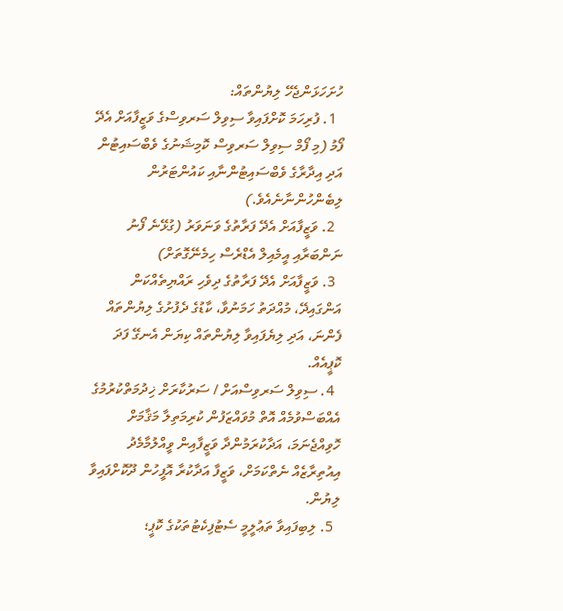ހުށަހަޅަންޖެހޭ ލިޔުންތައް:
  1. ފުރިހަމަ ކޮށްފައިވާ ސިވިލް ސަރވިސްގެ ވަޒީފާއަށް އެދޭ ފޯމު (މި ފޯމް ސިވިލް ސަރވިސް ކޮމިޝަނުގެ ވެބްސައިޓުން އަދި އިދާރާގެ ވެބްސައިޓުންނާއި ކައުންޓަރުން ލިބެންހުންނާނެއެވެ.)
  2. ވަޒީފާއަށް އެދޭ ފަރާތުގެ ވަނަވަރު (ގުޅޭނެ ފޯނު ނަންބަރާއި އީމެއިލް އެޑްރެސް ހިމެނޭގޮތަށް)
  3. ވަޒީފާއަށް އެދޭ ފަރާތުގެ ދިވެހި ރައްޔިތެއްކަން އަންގައިދޭ، މުއްދަތު ހަމަނުވާ، ކާޑުގެ ދެފުށުގެ ލިޔުންތައް ފެންނަ، އަދި ލިޔެފައިވާ ލިޔުންތައް ކިޔަން އެނގޭ ފަދަ ކޮޕީއެއް.
  4. ސިވިލް ސަރވިސްއަށް / ސަރުކާރަށް ޚިދުމަތްކުރުމުގެ އެއްބަސްވުމެއް އޮތް މުވައްޒަފުން ކުރިމަތިލާ މަޤާމަށް ހޮވިއްޖެނަމަ، އަދާކުރަމުންދާ ވަޒީފާއިން ވީއްލުމާމެދު އިއުތިރާޒެއް ނެތްކަމަށް، ވަޒީފާ އަދާކުރާ އޮފީހުން ދޫކޮށްފައިވާ ލިޔުން.
  5. ލިބިފައިވާ ތަޢުލީމީ ސެޓުފިކެޓުތަކުގެ ކޮޕީ؛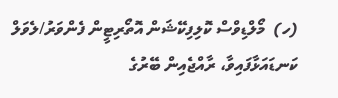(ހ)  މޯލްޑިވްސް ކޮލިފިކޭޝަން އޮތޯރިޓީން ފެންވަރު/ލެވަލް ކަނޑައަޅާފައިވާ، ރާއްޖެއިން ބޭރުގެ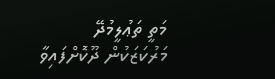މަތީ ތަޢުލީމުދޭ މަރުކަޒަކުން ދޫކޮށްފައިވާ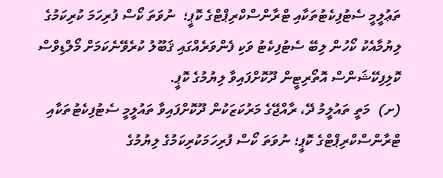ތަޢުލީމީ ސެޓުފިކެޓުތަކާއި ޓްރާންސްކްރިޕްޓްގެ ކޮޕީ؛  ނުވަތަ ކޯސް ފުރިހަމަ ކުރިކަމުގެ ލިޔުމާއެކު ކޯހުން ލިބޭ ސެޓުފިކެޓު ވަކި ފެންވަރެއްގައި ޤަބޫލު ކުރެވޭނެކަމަށް މޯލްޑިވްސް ކޮލިފިކޭޝަންސް އޮތޯރިޓީން ދޫކޮށްފައިވާ ލިޔުމުގެ ކޮޕީ.
(ށ)  މަތީ ތައުލީމު ދޭ، ރާއްޖޭގެ މަރުކަޒަކުން ދޫކޮށްފައިވާ ތައުލީމީ ސެޓުފިކެޓުތަކާއި ޓްރާންސްކްރިޕްޓްގެ ކޮޕީ؛ ނުވަތަ ކޯސް ފުރިހަމަކުރިކަމުގެ ލިޔުމުގެ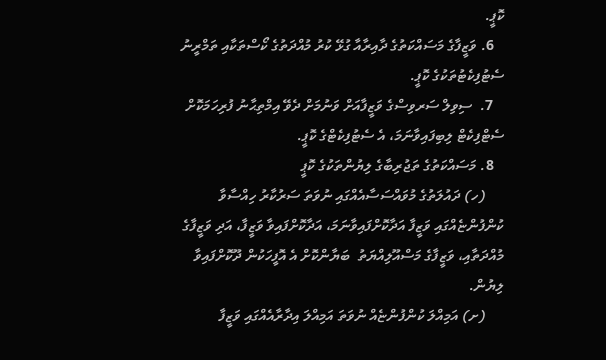ކޮޕީ.
   6. ވަޒީފާގެ މަސައްކަތުގެ ދާއިރާއާ ގުޅޭ ކުރު މުއްދަތުގެ ކޯސްތަކާއި ތަމްރީނު ސެޓުފިކެޓުތަކުގެ ކޮޕީ.
   7.  ސިވިލް ސަރވިސްގެ ވަޒީފާއަށް ވަނުމަށް ދެވޭ އިމްތިޙާނު ފުރިހަމަކޮށް ސެޓްފިކެޓް ލިބިފައިވާނަމަ، އެ ސެޓުފިކެޓްގެ ކޮޕީ.
   8. މަސައްކަތުގެ ތަޖުރިބާގެ ލިޔުންތަކުގެ ކޮޕީ
     (ހ) ދައުލަތުގެ މުވައްސަސާއެއްގައި ނުވަތަ ސަރުކާރު ހިއްސާވާ ކުންފުންޏެއްގައި ވަޒީފާ އަދާކޮށްފައިވާނަމަ، އަދާކޮށްފައިވާ ވަޒީފާ، އަދި ވަޒީފާގެ މުއްދަތާއި، ވަޒީފާގެ މަސްއޫލިއްޔަތު  ބަޔާންކޮށް އެ އޮފީހަކުން ދޫކޮށްފައިވާ ލިޔުން.
     (ށ) އަމިއްލަ ކުންފުންޏެއް ނުވަތަ އަމިއްލަ އިދާރާއެއްގައި ވަޒީފާ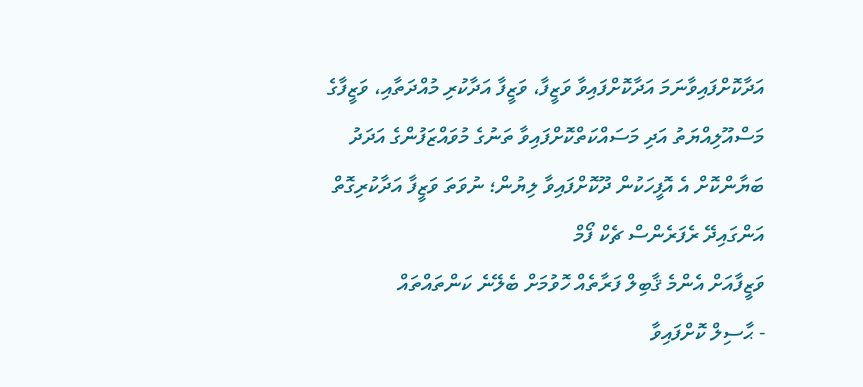އަދާކޮށްފައިވާނަމަ އަދާކޮށްފައިވާ ވަޒީފާ، ވަޒީފާ އަދާކުރި މުއްދަތާއި، ވަޒީފާގެ މަސްއޫލިއްޔަތު އަދި މަސައްކަތްކޮށްފައިވާ ތަނުގެ މުވައްޒަފުންގެ އަދަދު ބަޔާންކޮށް އެ އޮފީހަކުން ދޫކޮށްފައިވާ ލިޔުން؛ ނުވަތަ ވަޒީފާ އަދާކުރިގޮތް އަންގައިދޭ ރެފަރެންސް ޗެކް ފޯމް
ވަޒީފާއަށް އެންމެ ޤާބިލް ފަރާތެއް ހޮވުމަށް ބެލޭނެ ކަންތައްތައް
- ޙާސިލް ކޮށްފައިވާ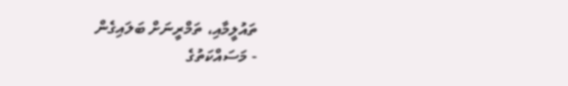ތައުލީމާއި، ތަމްރީނަށް ބަލައިގެން
- މަސައްކަތުގެ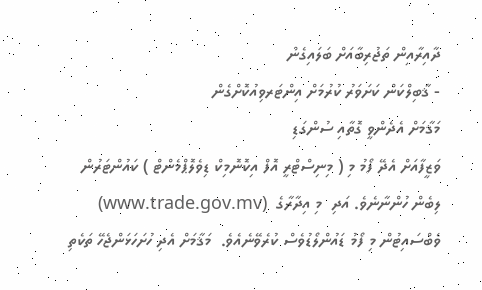ދާއިރާއިން ތަޖުރިބާއަށް ބަލައިގެން
- ޤާބިލްކަން ކަށަވަރު ކުރުމަށް އިންޓަރވިއުކޮށްގެން
މަޤާމަށް އެދެންވީ ގޮތާއި ސުންގަޑި
ވަޒީފާއަށް އެދޭ ފޯމު މި ( މިނިސްޓްރީ އޮފް އިކޮނޮމިކް ޑިވެލޮޕްމެންޓް ) ކައުންޓަރުން ލިބެން ހުންނާނެވެ. އަދި  މި އިދާރާގެ  (www.trade.gov.mv) ވެބްސައިޓުން މި ފޯމު ޑައުންލޯޑުވެސް ކުރެވޭނެއެވެ.  މަޤާމަށް އެދި ހުށަހަޅަންޖެހޭ ތަކެތި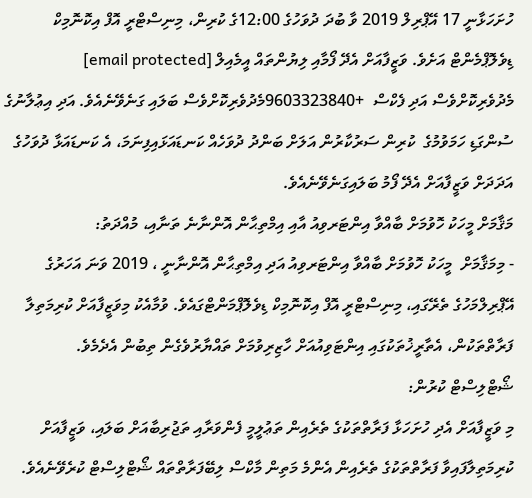ހުށަހަޅާނީ 17 އޭޕްރިލް 2019 ވާ ބުދަ ދުވަހުގެ 12:00ގެ ކުރިން، މިނިސްޓްރީ އޮފް އިކޮނޮމިކް ޑިވެލޮޕްމެންޓް އަށެވެ. ވަޒީފާއަށް އެދޭ ފޯމާއި ލިޔުންތައް އީމެއިލް [email protected] މެދުވެރިކޮށްވެސް އަދި ފެކްސް  +9603323840މެދުވެރިކޮށްވެސް ބަލައި ގަނެވޭނެއެވެ. އަދި އިޢުލާނުގެ ސުންގަޑި ހަމަވުމުގެ  ކުރިން ސަރުކާރުން އަލަށް ބަންދު ދުވަހެއް ކަނޑައަޅައިފިނަމަ، އެ ކަނޑައަޅާ ދުވަހުގެ އަދަދަށް ވަޒީފާއަށް އެދޭ ފޯމު ބަލައިގަނެވޭނެއެވެ.
މަޤާމަށް މީހަކު ހޮވުމަށް ބާއްވާ އިންޓަރވިއު އާއި އިމްތިޙާން އޮންނާނެ ތަނާއި، މުއްދަތު:
- މިމަޤާމަށް  މީހަކު ހޮވުމަށް ބާއްވާ އިންޓަރވިއު އަދި އިމްތިޙާން އޮންނާނީ ، 2019 ވަނަ އަހަރުގެ އޭޕްރިލްމަހުގެ ތެރޭގައި، މިނިސްޓްރީ އޮފް އިކޮނޮމިކް ޑިވެލޮޕްމަންޓްގައެވެ. ވުމާއެކު މިވަޒީފާއަށް ކުރިމަތިލާ ފަރާތްތަކުން، އެތާރީޚުތަކުގައި އިންޓަވިއުއަށް ހާޒިރިވުމަށް ތައްޔާރުވެގެން ތިބުން އެދެމެވެ.
ޝޯޓްލިސްޓް ކުރުން:
މި ވަޒީފާއަށް އެދި ހުށަހަޅާ ފަރާތްތަކުގެ ތެރެއިން ތަޢުލީމީ ފެންވަރާއި ތަޖުރިބާއަށް ބަލައި، ވަޒީފާއަށް ކުރިމަތިލާފައިވާ ފަރާތްތަކުގެ ތެރެއިން އެންމެ މަތިން މާކްސް ލިބޭފަރާތްތައް ޝޯޓްލިސްޓް ކުރެވޭނެއެވެ.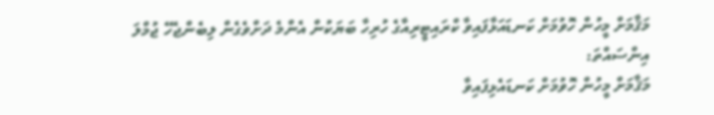މަޤާމަށް މީހުން ހޮވުމަށް ކަނޑައަޅާފައިވާ ކްރައިޓީރިއާގެ ހުރިހާ ބަޔަކުން އެންމެ ދަށްވެގެން ލިބެންޖެހޭ ޖުމްލަ އިންސައްތަ:
މަޤާމަށް މީހުން ހޮވުމަށް ކަނޑައެޅިފައިވާ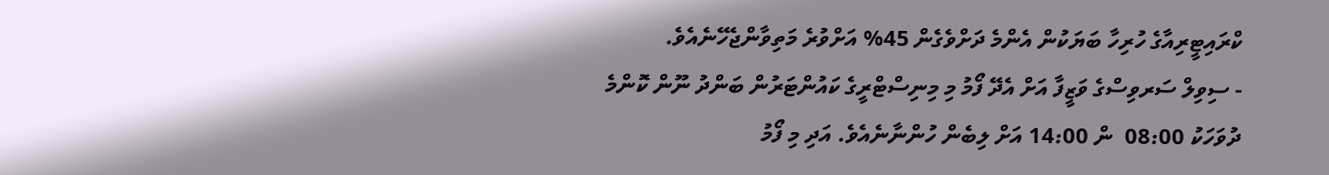ކްރައިޓީރިއާގެ ހުރިހާ ބަޔަކުން އެންމެ ދަށްވެގެން 45% އަށްވުރެ މަތިވާންޖެހޭނެއެވެ.
- ސިވިލް ސަރވިސްގެ ވަޒީފާ އަށް އެދޭ ފޯމު މި މިނިސްޓްރީގެ ކައުންޓަރުން ބަންދު ނޫން ކޮންމެ ދުވަހަކު 08:00  ން 14:00 އަށް ލިބެން ހުންނާނެއެވެ. އަދި މި ފޯމު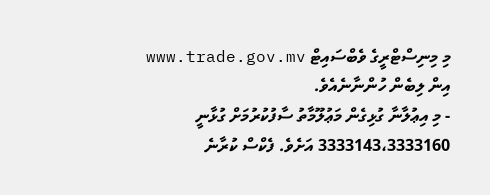މި މިނިސްޓްރީގެ ވެބްސައިޓް www.trade.gov.mv  އިން ލިބެން ހުންނާނެއެވެ.
- މި އިޢުލާނާ ގުޅިގެން މަޢުލޫމާތު ސާފުކުރުމަށް ގުޅާނީ 3333143،3333160 އަށެވެ. ފެކްސް ކުރާނެ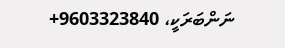ނަންބަރަކީ، 9603323840+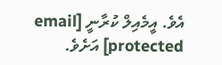އެވެ. އީމެއިލް ކުރާނީ [email protected] އަށެވެ.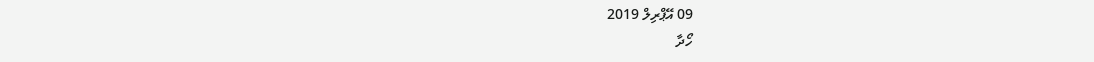09 އޭޕްރިލް 2019
ހޯދާ